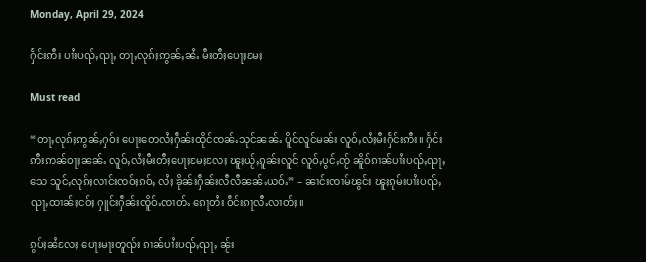Monday, April 29, 2024

ႁႅင်းဢီး ပၢႆးပၺ်ႇၺႃႇ တႃႇလုၵ်ႈဢွၼ်ႇၼႆႉ မီးတီႈပေႃႈမႄႈ

Must read

“တႃႇလုၵ်ႈဢွၼ်ႇႁဝ်း ပေႃးတေလႆႈႁဵၼ်းထိုင်ၸၼ်ႉသုင်ၼၼ်ႉ ပိူင်လူင်မၼ်း လူဝ်ႇလႆႈမီးႁႅင်းဢီး။ ႁႅင်းဢီးဢၼ်ဝႃႈၼၼ်ႉ လူဝ်ႇလႆႈမီးတီႈပေႃႈမႄႈလႄႈ ၽူႈယႂ်ႇၵူၼ်းလူင် လူဝ်ႇပွင်ႇၸႂ် ၼိူဝ်ၵၢၼ်ပၢႆးပၺ်ႇၺႃႇသေ သူင်ႇလုၵ်ႈလၢင်းၸဝ်ႈၵဝ်ႇ လႆႈ ၶိုၼ်းႁဵၼ်းလီလီၼၼ်ႉယဝ်ႉ” – ၼၢင်းၸၢမ်ၽွင်း ၽူႈၵုမ်းပၢႆးပၺ်ႇၺႃႇထၢၼ်ႈငဝ်ႈ ႁူင်းႁဵၼ်းၸိူဝ်ႉၸၢတ်ႉ ၵေႃတႆး ဝဵင်းၵႃလီႉလၢတ်ႈ။

ၵွပ်ႈၼႆလႄႈ ပေႃးမႃးတူၺ်း ၵၢၼ်ပၢႆးပၺ်ႇၺႃႇ ၼႂ်း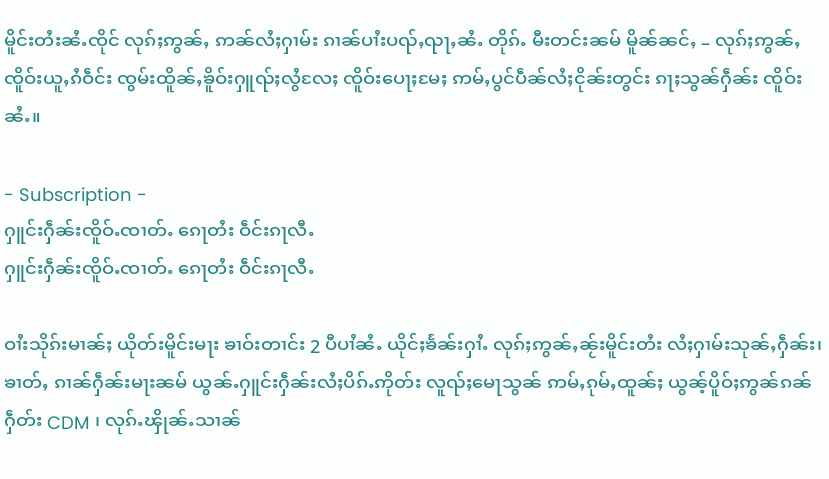မိူင်းတႆးၼႆႉၸိုင် လုၵ်ႈဢွၼ်ႇ ဢၼ်လႆႈႁၢမ်း ၵၢၼ်ပၢႆးပၺ်ႇၺႃႇၼႆႉ တိုၵ်ႉ မီးတင်းၼမ် မိူၼ်ၼင်ႇ – လုၵ်ႈဢွၼ်ႇ ၸိူဝ်းယူႇၵႆဝဵင်း ၸွမ်းထိူၼ်ႇၶိူဝ်းႁူၺ်ႈလွႆလႄႈ ၸိူဝ်းပေႃႈမႄႈ ဢမ်ႇပွင်ပဵၼ်လႆႈငိုၼ်းတွင်း ၵႃႈသွၼ်ႁဵၼ်း ၸိူဝ်းၼႆႉ။

- Subscription -
ႁူင်းႁဵၼ်းၸိူဝ်ႉၸၢတ်ႉ ၵေႃတႆး ဝဵင်းၵႃလီႉ
ႁူင်းႁဵၼ်းၸိူဝ်ႉၸၢတ်ႉ ၵေႃတႆး ဝဵင်းၵႃလီႉ

ဝၢႆးသိုၵ်းမၢၼ်ႈ ယိုတ်းမိူင်းမႃး ၶၢဝ်းတၢင်း 2 ပီပၢႆၼႆႉ ယိုင်ႈၶႅၼ်းႁၢႆႉ လုၵ်ႈဢွၼ်ႇၼႂ်းမိူင်းတႆး လႆႈႁၢမ်းသုၼ်ႇႁဵၼ်း၊ ၶၢတ်ႇ ၵၢၼ်ႁဵၼ်းမႃးၼမ် ယွၼ်ႉႁူင်းႁဵၼ်းလႆႈပိၵ်ႉဢိုတ်း လူၺ်ႈမေႃသွၼ် ဢမ်ႇၵုမ်ႇထူၼ်ႈ ယွၼ့်ပိူဝ်ႈဢွၼ်ၵၼ် ႁဵတ်း CDM ၊ လုၵ်ႉၾိုၼ်ႉသၢၼ်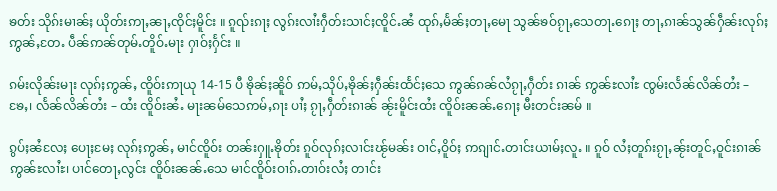ၶတ်း သိုၵ်းမၢၼ်ႈ ယိုတ်းဢႃႇၼႃႇၸိုင်ႈမိူင်း ။ ၵူၺ်းၵႃႈ လွၵ်းလၢႆးႁဵတ်းသၢင်ႈၸိူင်ႉၼႆ ထုၵ်ႇမႅၼ်ႈတႃႇမေႃ သွၼ်ၶဝ်ၵႂႃႇသေတႃႉၵေႃႈ တႃႇၵၢၼ်သွၼ်ႁဵၼ်းလုၵ်ႈဢွၼ်ႇတႄႉ ပဵၼ်ဢၼ်တုမ်ႉတိူဝ်ႉမႃး ႁၢဝ်ႈႁႅင်း ။

ၵမ်းလိုၼ်းမႃး လုၵ်ႈဢွၼ်ႇ ၸိူဝ်းဢႃယု 14-15 ပီ ၶိုၼ်ႈၼိူဝ် ဢမ်ႇသိုပ်ႇၶိုၼ်ႈႁဵၼ်းထႅင်ႈသေ ဢွၼ်ၵၼ်လႆၵႂႃႇႁဵတ်း ၵၢၼ် ဢွၼ်ႊလၢႆႊ ၸွမ်းလႅၼ်လိၼ်တႆး – ၶႄႇ၊ လႅၼ်လိၼ်တႆး – ထႆး ၸိူဝ်းၼႆႉ မႃးၼမ်သေဢမ်ႇၵႃး ပၢႆႈ ၵႂႃႇႁဵတ်းၵၢၼ် ၼႂ်းမိူင်းထႆး ၸိူဝ်းၼၼ်ႉၵေႃႈ မီးတင်းၼမ် ။

ၵွပ်ႈၼႆလႄႈ ပေႃႈမႄႈ လုၵ်ႈဢွၼ်ႇ မၢင်ၸိူဝ်း တၼ်းႁူႉၶိုတ်း ၵူဝ်လုၵ်ႈလၢင်းၽႂ်မၼ်း ဝၢင်ႇဝိူဝ်ႈ ဢၵျၢင်ႉတၢင်းယၢမ်ႈလူႉ ။ ၵူဝ် လႆႈတူၵ်းၵႂႃႇၼႂ်းတူင်ႇဝူင်းၵၢၼ်ဢွၼ်ႊလၢႆႊ၊ ပၢင်တေႃႇလွင်း ၸိူဝ်းၼၼ်ႉသေ မၢင်ၸိူဝ်းဝၢၵ်ႉတၢဝ်းလႆႈ တၢင်း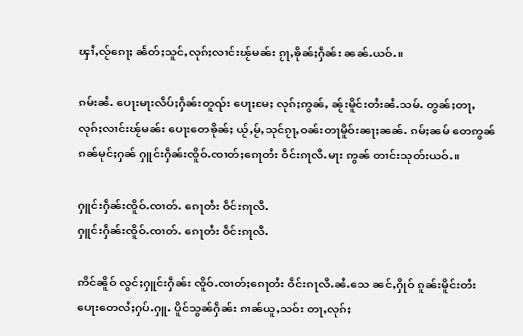ၾၢႆႇလႂ်ၵေႃႈ ၼႅတ်ႈသူင်ႇလုၵ်ႈလၢင်းၽႂ်မၼ်း ၵႂႃႇၶိုၼ်ႈႁဵၼ်း ၼၼ်ႉယဝ်ႉ။

ၵမ်းၼႆႉ ပေႃးမႃးလဵပ်ႈႁဵၼ်းတူၺ်း ပေႃႈမႄႈ လုၵ်ႈဢွၼ်ႇ ၼႂ်းမိူင်းတႆးၼႆႉသမ်ႉ တွၼ်ႈတႃႇ လုၵ်ႈလၢင်းၽႂ်မၼ်း ပေႃးတေၶိုၼ်ႈ ယႂ်ႇမႂ်ႇသုင်ၵႂႃႇဝၼ်းတႃမိူဝ်းၼႃႈၼၼ်ႉ ၵမ်ႈၼမ် တေဢွၼ်ၵၼ်မုင်ႈႁၼ် ႁူင်းႁဵၼ်းၸိူဝ်ႉၸၢတ်ႈၵေႃတႆး ဝဵင်းၵႃလီႉမႃး ဢွၼ် တၢင်းသုတ်းယဝ်ႉ။

ႁူင်းႁဵၼ်းၸိူဝ်ႉၸၢတ်ႉ ၵေႃတႆး ဝဵင်းၵႃလီႉ
ႁူင်းႁဵၼ်းၸိူဝ်ႉၸၢတ်ႉ ၵေႃတႆး ဝဵင်းၵႃလီႉ

ဢိင်ၼိူဝ် လွင်ႈႁူင်းႁဵၼ်း ၸိူဝ်ႉၸၢတ်ႈၵေႃတႆး ဝဵင်းၵႃလီႉၼႆႉသေ ၼင်ႇႁိုဝ် ၵူၼ်းမိူင်းတႆး ပေႃးတေလႆႈႁပ်ႉႁူႉ ပိူင်သွၼ်ႁဵၼ်း ၵၢၼ်ယူႇသဝ်း တႃႇလုၵ်ႈ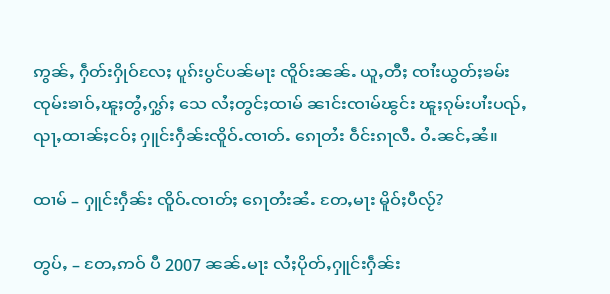ဢွၼ်ႇ ႁဵတ်းႁိုဝ်လႄႈ ပူၵ်းပွင်ပၼ်မႃး ၸိူဝ်းၼၼ်ႉ ယူႇတီႈ ၸၢႆးယွတ်ႈၶမ်း ၸုမ်းၶၢဝ်ႇၽူႈတွႆႇႁွၵ်ႈ သေ လႆႈတွင်ႈထၢမ် ၼၢင်းၸၢမ်ၽွင်း ၽူႈၵုမ်းပၢႆးပၺ်ႇၺႃႇထၢၼ်ႈငဝ်ႈ ႁူင်းႁဵၼ်းၸိူဝ်ႉၸၢတ်ႉ ၵေႃတႆး ဝဵင်းၵႃလီႉ ဝႆႉၼင်ႇၼႆ။

ထၢမ် – ႁူင်းႁဵၼ်း ၸိူဝ်ႉၸၢတ်ႈ ၵေႃတႆးၼႆႉ တႄႇမႃး မိူဝ်ႈပီလႂ်?

တွပ်ႇ – တႄႇဢဝ် ပီ 2007 ၼၼ်ႉမႃး လႆႈပိုတ်ႇႁူင်းႁဵၼ်း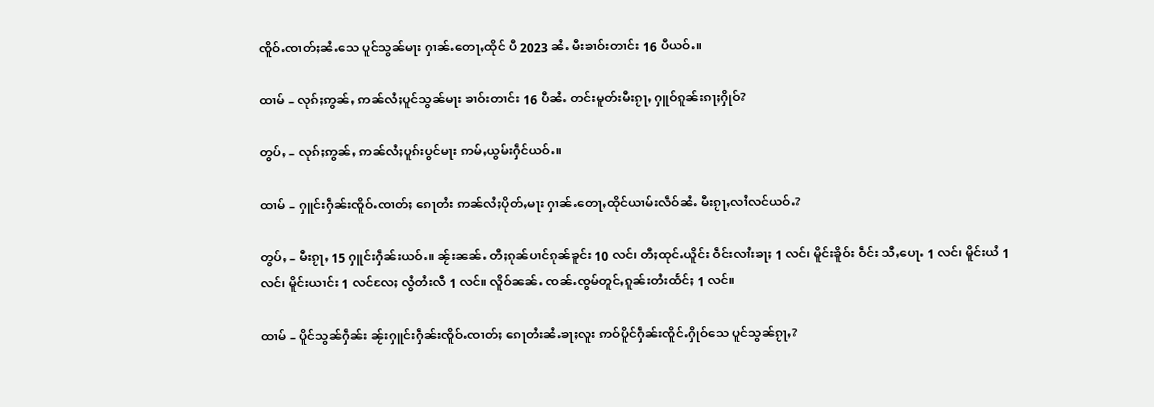ၸိူဝ်ႉၸၢတ်ႈၼႆႉသေ ပူင်သွၼ်မႃး ႁၢၼ်ႉတေႃႇထိုင် ပီ 2023 ၼႆႉ မီးၶၢဝ်းတၢင်း 16 ပီယဝ်ႉ။

ထၢမ် – လုၵ်ႈဢွၼ်ႇ ဢၼ်လႆႈပူင်သွၼ်မႃး ၶၢဝ်းတၢင်း 16 ပီၼႆႉ တင်းမူတ်းမီးၵႂႃႇ ႁူဝ်ၵူၼ်းၵႃႈႁိုဝ်?

တွပ်ႇ – လုၵ်ႈဢွၼ်ႇ ဢၼ်လႆႈပူၵ်းပွင်မႃး ဢမ်ႇယွမ်းႁဵင်ယဝ်ႉ။

ထၢမ် – ႁူင်းႁဵၼ်းၸိူဝ်ႉၸၢတ်ႈ ၵေႃတႆး ဢၼ်လႆႈပိုတ်ႇမႃး ႁၢၼ်ႉတေႃႇထိုင်ယၢမ်းလဵဝ်ၼႆႉ မီးၵႂႃႇလၢႆလင်ယဝ်ႉ?

တွပ်ႇ – မီးၵႂႃႇ 15 ႁူင်းႁဵၼ်းယဝ်ႉ။ ၼႂ်းၼၼ်ႉ တီႈၵုၼ်ပၢင်ၵုၼ်ၶူင်း 10 လင်၊ တီႈထုင်ႉယိူင်း ဝဵင်းလၢႆးၶႃႈ 1 လင်၊ မိူင်းၶိူဝ်း ဝဵင်း သီႇပေႃႉ 1 လင်၊ မိူင်းယႆ 1 လင်၊ မိူင်းယၢင်း 1 လင်လႄႈ လွႆတႆးလီ 1 လင်။ လိူဝ်ၼၼ်ႉ ၸၼ်ႉၸွမ်တူင်ႇၵူၼ်းတႆးထႅင်ႈ 1 လင်။

ထၢမ် – ပိူင်သွၼ်ႁဵၼ်း ၼႂ်းႁူင်းႁဵၼ်းၸိူဝ်ႉၸၢတ်ႈ ၵေႃတႆးၼႆႉၶႃႈလူး ဢဝ်ပိူင်ႁဵၼ်းၸိူင်ႉႁိုဝ်သေ ပူင်သွၼ်ၵႂႃႇ?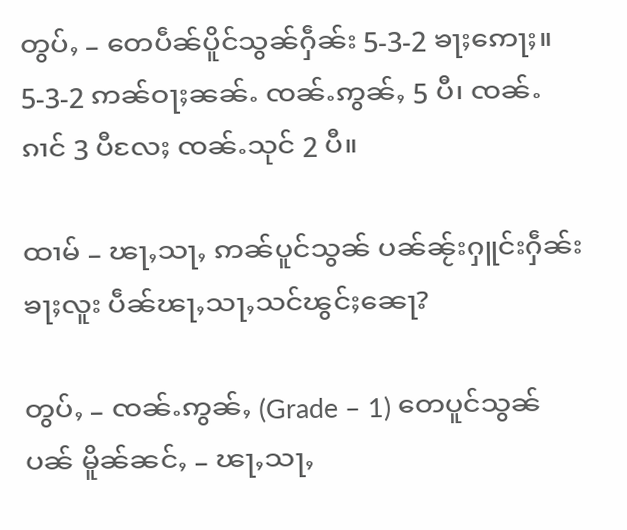တွပ်ႇ – တေပဵၼ်ပိူင်သွၼ်ႁဵၼ်း 5-3-2 ၶႃႈဢေႃႈ။ 5-3-2 ဢၼ်ဝႃႈၼၼ်ႉ ၸၼ်ႉဢွၼ်ႇ 5 ပီ၊ ၸၼ်ႉၵၢင် 3 ပီလႄႈ ၸၼ်ႉသုင် 2 ပီ။

ထၢမ် – ၽႃႇသႃႇ ဢၼ်ပူင်သွၼ် ပၼ်ၼႂ်းႁူင်းႁဵၼ်းၶႃႈလူး ပဵၼ်ၽႃႇသႃႇသင်ၽွင်ႈၼေႃ?

တွပ်ႇ – ၸၼ်ႉဢွၼ်ႇ (Grade – 1) တေပူင်သွၼ်ပၼ် မိူၼ်ၼင်ႇ – ၽႃႇသႃႇ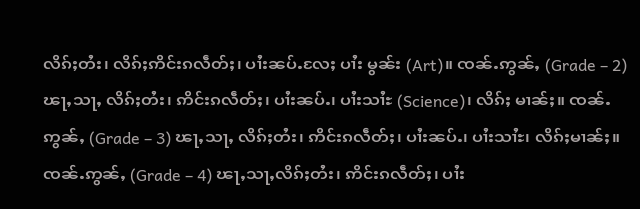လိၵ်ႈတႆး၊ လိၵ်ႈဢိင်းၵလဵတ်ႈ၊ ပၢႆးၼပ်ႉလႄႈ ပၢႆး မွၼ်း (Art)။ ၸၼ်ႉဢွၼ်ႇ (Grade – 2) ၽႃႇသႃႇ လိၵ်ႈတႆး၊ ဢိင်းၵလဵတ်ႈ၊ ပၢႆးၼပ်ႉ၊ ပၢႆးသၢႆႊ (Science)၊ လိၵ်ႈ မၢၼ်ႈ။ ၸၼ်ႉဢွၼ်ႇ (Grade – 3) ၽႃႇသႃႇ လိၵ်ႈတႆး၊ ဢိင်းၵလဵတ်ႈ၊ ပၢႆးၼပ်ႉ၊ ပၢႆးသၢႆႊ၊ လိၵ်ႈမၢၼ်ႈ။ ၸၼ်ႉဢွၼ်ႇ (Grade – 4) ၽႃႇသႃႇလိၵ်ႈတႆး၊ ဢိင်းၵလဵတ်ႈ၊ ပၢႆး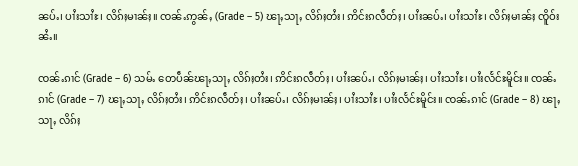ၼပ်ႉ၊ ပၢႆးသၢႆႊ၊ လိၵ်ႈမၢၼ်ႈ။ ၸၼ်ႉဢွၼ်ႇ (Grade – 5) ၽႃႇသႃႇ လိၵ်ႈတႆး၊ ဢိင်းၵလဵတ်ႈ၊ ပၢႆးၼပ်ႉ၊ ပၢႆးသၢႆႊ၊ လိၵ်ႈမၢၼ်ႈ ၸိူဝ်းၼႆႉ။

ၸၼ်ႉၵၢင် (Grade – 6) သမ်ႉ တေပဵၼ်ၽႃႇသႃႇ လိၵ်ႈတႆး၊ ဢိင်းၵလဵတ်ႈ၊ ပၢႆးၼပ်ႉ၊ လိၵ်ႈမၢၼ်ႈ၊ ပၢႆးသၢႆႊ၊ ပၢႆးလႅင်ႊမိူင်း။ ၸၼ်ႉၵၢင် (Grade – 7) ၽႃႇသႃႇ လိၵ်ႈတႆး၊ ဢိင်းၵလဵတ်ႈ၊ ပၢႆးၼပ်ႉ၊ လိၵ်ႈမၢၼ်ႈ၊ ပၢႆးသၢႆႊ၊ ပၢႆးလႅင်ႊမိူင်း။ ၸၼ်ႉၵၢင် (Grade – 8) ၽႃႇသႃႇ လိၵ်ႈ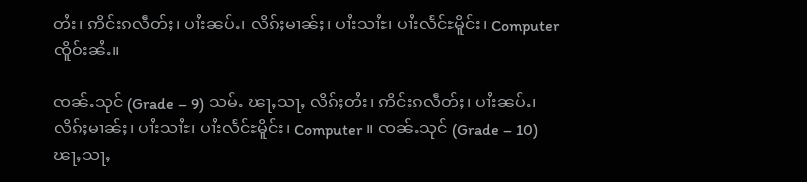တႆး၊ ဢိင်းၵလဵတ်ႈ၊ ပၢႆးၼပ်ႉ၊ လိၵ်ႈမၢၼ်ႈ၊ ပၢႆးသၢႆႊ၊ ပၢႆးလႅင်ႊမိူင်း၊ Computer ၸိူဝ်းၼႆႉ။

ၸၼ်ႉသုင် (Grade – 9) သမ်ႉ ၽႃႇသႃႇ လိၵ်ႈတႆး၊ ဢိင်းၵလဵတ်ႈ၊ ပၢႆးၼပ်ႉ၊ လိၵ်ႈမၢၼ်ႈ၊ ပၢႆးသၢႆႊ၊ ပၢႆးလႅင်ႊမိူင်း၊ Computer ။ ၸၼ်ႉသုင် (Grade – 10) ၽႃႇသႃႇ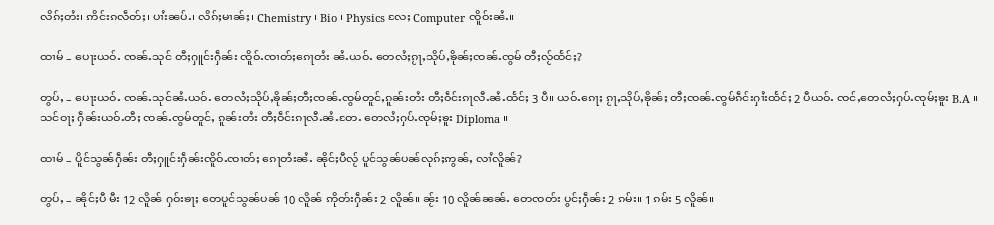လိၵ်ႈတႆး၊ ဢိင်းၵလဵတ်ႈ၊ ပၢႆးၼပ်ႉ၊ လိၵ်ႈမၢၼ်ႈ၊ Chemistry ၊ Bio ၊ Physics လႄႈ Computer ၸိူဝ်းၼႆႉ။

ထၢမ် – ပေႃးယဝ်ႉ ၸၼ်ႉသုင် တီႈႁူင်းႁဵၼ်း ၸိူဝ်ႉၸၢတ်ႈၵေႃတႆး ၼႆႉယဝ်ႉ တေလႆႈၵႂႃႇသိုပ်ႇၶိုၼ်ႈၸၼ်ႉၸွမ် တီႈလႂ်ထႅင်ႈ?

တွပ်ႇ – ပေႃးယဝ်ႉ ၸၼ်ႉသုင်ၼႆႉယဝ်ႉ တေလႆႈသိုပ်ႇၶိုၼ်ႈတီႈၸၼ်ႉၸွမ်တူင်ႇၵူၼ်းတႆး တီႈဝဵင်းၵႃလီႉၼႆႉထႅင်ႈ 3 ပီ။ ယဝ်ႉၵေႃႈ ၵႂႃႇသိုပ်ႇၶိုၼ်ႈ တီႈၸၼ်ႉၸွမ်ၵဵင်းႁၢႆးထႅင်ႈ 2 ပီယဝ်ႉ ၸင်ႇတေလႆႈႁပ်ႉၸုမ်ႈၶူး B.A ။ သင်ဝႃႈ ႁဵၼ်းယဝ်ႉတီႈ ၸၼ်ႉၸွမ်တူင်ႇ ၵူၼ်းတႆး တီႈဝဵင်းၵႃလီႉၼႆႉတႄႉ တေလႆႈႁပ်ႉၸုမ်ႈၶူး Diploma ။

ထၢမ် – ပိူင်သွၼ်ႁဵၼ်း တီႈႁူင်းႁဵၼ်းၸိူဝ်ႉၸၢတ်ႈ ၵေႃတႆးၼႆႉ ၼိုင်ႈပီလႂ် ပူင်သွၼ်ပၼ်လုၵ်ႈဢွၼ်ႇ လၢႆလိူၼ်?

တွပ်ႇ – ၼိုင်ႈပီ မီး 12 လိူၼ် ႁဝ်းၶႃႈ တေပူင်သွၼ်ပၼ် 10 လိူၼ် ဢိုတ်းႁဵၼ်း 2 လိူၼ်။ ၼႂ်း 10 လိူၼ်ၼၼ်ႉ တေၸတ်း ပွင်ႈႁဵၼ်း 2 ၵမ်း။ 1 ၵမ်း 5 လိူၼ်။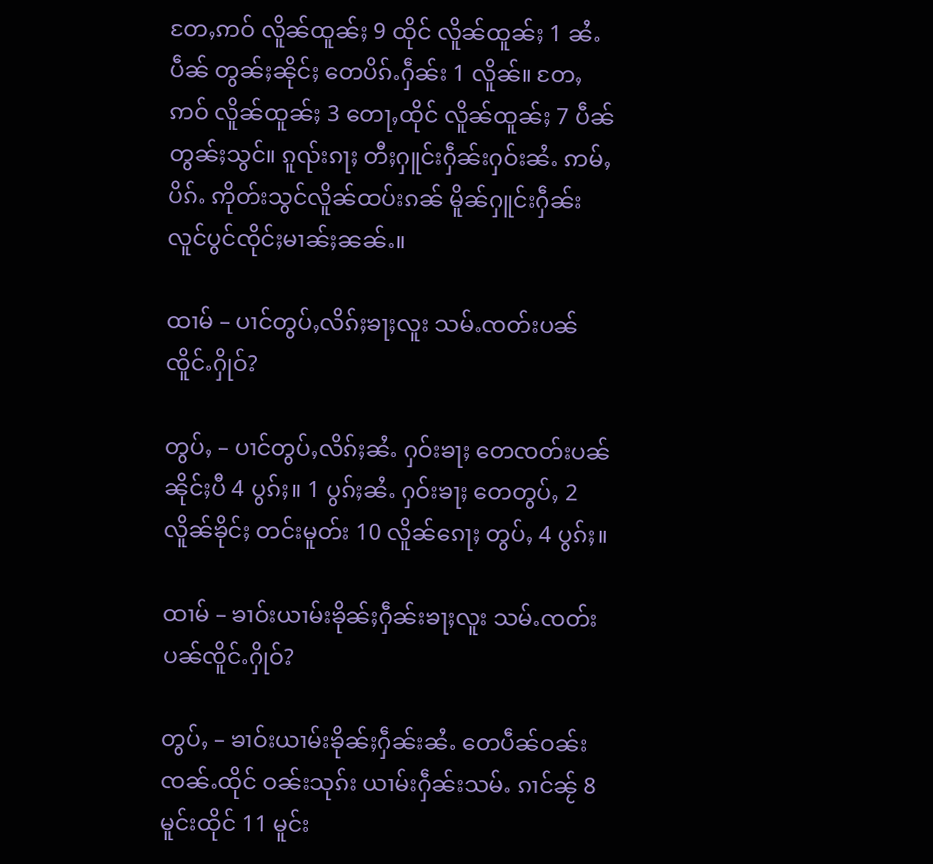တႄႇဢဝ် လိူၼ်ထူၼ်ႈ 9 ထိုင် လိူၼ်ထူၼ်ႈ 1 ၼႆႉပဵၼ် တွၼ်ႈၼိုင်ႈ တေပိၵ်ႉႁဵၼ်း 1 လိူၼ်။ တႄႇဢဝ် လိူၼ်ထူၼ်ႈ 3 တေႃႇထိုင် လိူၼ်ထူၼ်ႈ 7 ပဵၼ်တွၼ်ႈသွင်။ ၵူၺ်းၵႃႈ တီႈႁူင်းႁဵၼ်းႁဝ်းၼႆႉ ဢမ်ႇပိၵ်ႉ ဢိုတ်းသွင်လိူၼ်ထပ်းၵၼ် မိူၼ်ႁူင်းႁဵၼ်းလူင်ပွင်ၸိုင်ႈမၢၼ်ႈၼၼ်ႉ။

ထၢမ် – ပၢင်တွပ်ႇလိၵ်ႈၶႃႈလူး သမ်ႉၸတ်းပၼ်ၸိူင်ႉႁိုဝ်?

တွပ်ႇ – ပၢင်တွပ်ႇလိၵ်ႈၼႆႉ ႁဝ်းၶႃႈ တေၸတ်းပၼ် ၼိုင်ႈပီ 4 ပွၵ်ႈ။ 1 ပွၵ်ႈၼႆႉ ႁဝ်းၶႃႈ တေတွပ်ႇ 2 လိူၼ်ၶိုင်ႈ တင်းမူတ်း 10 လိူၼ်ၵေႃႈ တွပ်ႇ 4 ပွၵ်ႈ။

ထၢမ် – ၶၢဝ်းယၢမ်းၶိုၼ်ႈႁဵၼ်းၶႃႈလူး သမ်ႉၸတ်းပၼ်ၸိူင်ႉႁိုဝ်?

တွပ်ႇ – ၶၢဝ်းယၢမ်းၶိုၼ်ႈႁဵၼ်းၼႆႉ တေပဵၼ်ဝၼ်းၸၼ်ႉထိုင် ဝၼ်းသုၵ်း ယၢမ်းႁဵၼ်းသမ်ႉ ၵၢင်ၼႂ် 8 မူင်းထိုင် 11 မူင်း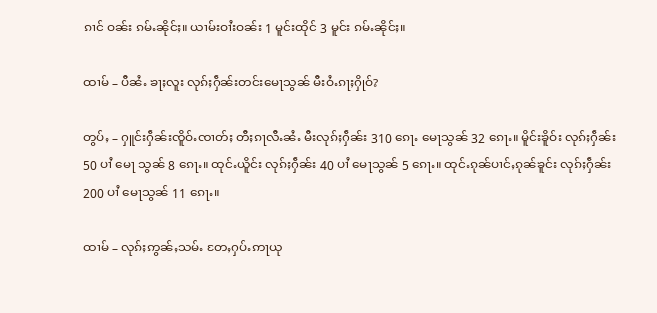ၵၢင် ဝၼ်း ၵမ်ႉၼိုင်ႈ။ ယၢမ်းဝၢႆးဝၼ်း 1 မူင်းထိုင် 3 မူင်း ၵမ်ႉၼိုင်ႈ။

ထၢမ် – ပီၼႆႉ ၶႃႈလူး လုၵ်ႈႁဵၼ်းတင်းမေႃသွၼ် မီးဝႆႉၵႃႈႁိုဝ်?

တွပ်ႇ – ႁူင်းႁဵၼ်းၸိူဝ်ႉၸၢတ်ႈ တီႈၵႃလီႉၼႆႉ မီးလုၵ်ႈႁဵၼ်း 310 ၵေႃႉ မေႃသွၼ် 32 ၵေႃႉ။ မိူင်းၶိူဝ်း လုၵ်ႈႁဵၼ်း 50 ပၢႆ မေႃ သွၼ် 8 ၵေႃႉ။ ထုင်ႉယိူင်း လုၵ်ႈႁဵၼ်း 40 ပၢႆ မေႃသွၼ် 5 ၵေႃႉ။ ထုင်ႉၵုၼ်ပၢင်ႇၵုၼ်ၶူင်း လုၵ်ႈႁဵၼ်း 200 ပၢႆ မေႃသွၼ် 11 ၵေႃႉ။

ထၢမ် – လုၵ်ႈဢွၼ်ႇသမ်ႉ တႄႇႁပ်ႉဢႃယု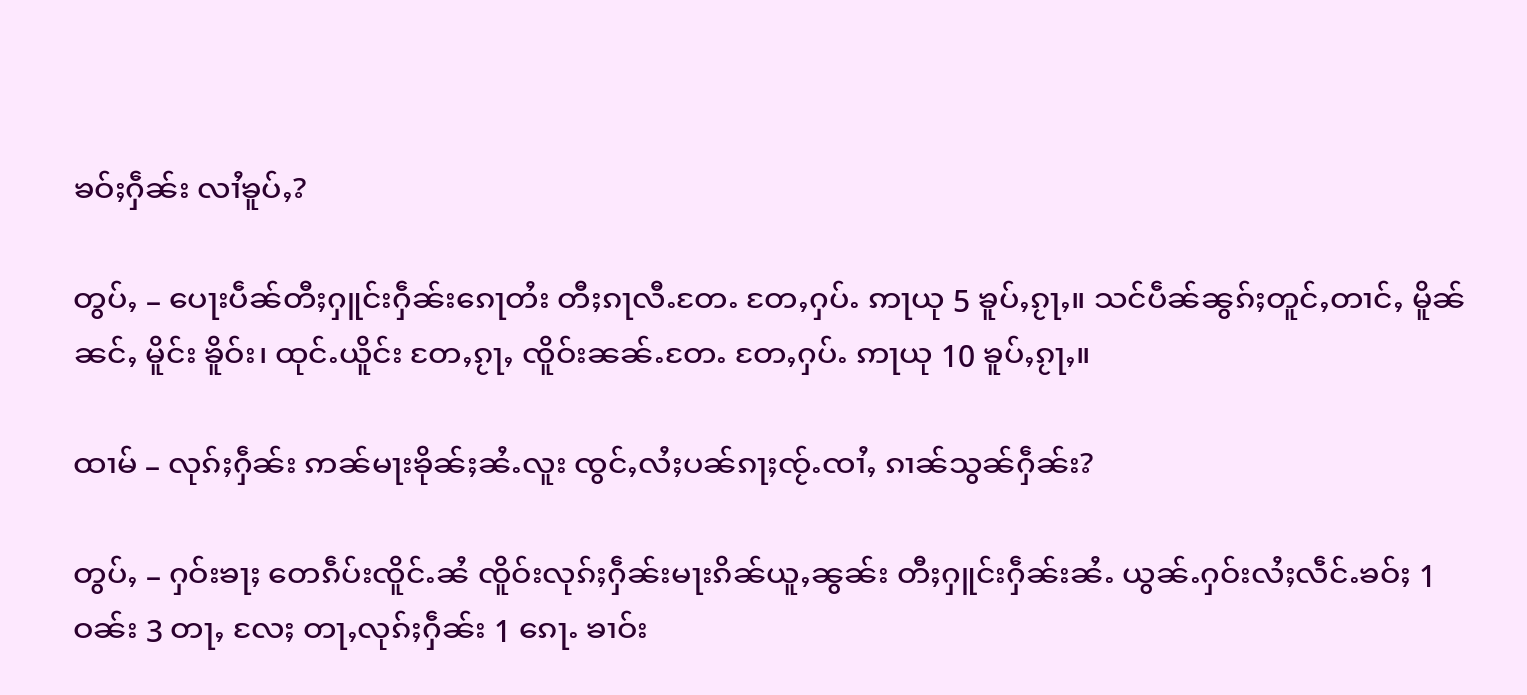ၶဝ်ႈႁဵၼ်း လၢႆၶူပ်ႇ?

တွပ်ႇ – ပေႃးပဵၼ်တီႈႁူင်းႁဵၼ်းၵေႃတႆး တီႈၵႃလီႉတႄႉ တႄႇႁပ်ႉ ဢႃယု 5 ၶူပ်ႇၵႂႃႇ။ သင်ပဵၼ်ၼွၵ်ႈတူင်ႇတၢင်ႇ မိူၼ်ၼင်ႇ မိူင်း ၶိူဝ်း၊ ထုင်ႉယိူင်း တႄႇၵႂႃႇ ၸိူဝ်းၼၼ်ႉတႄႉ တႄႇႁပ်ႉ ဢႃယု 10 ၶူပ်ႇၵႂႃႇ။

ထၢမ် – လုၵ်ႈႁဵၼ်း ဢၼ်မႃးၶိုၼ်ႈၼႆႉလူး ၸွင်ႇလႆႈပၼ်ၵႃႈၸႂ်ႉၸၢႆႇ ၵၢၼ်သွၼ်ႁဵၼ်း?

တွပ်ႇ – ႁဝ်းၶႃႈ တေၵဵပ်းၸိူင်ႉၼႆ ၸိူဝ်းလုၵ်ႈႁဵၼ်းမႃးၵိၼ်ယူႇၼွၼ်း တီႈႁူင်းႁဵၼ်းၼႆႉ ယွၼ်ႉႁဝ်းလႆႈလဵင်ႉၶဝ်ႈ 1 ဝၼ်း 3 တႃႇ လႄႈ တႃႇလုၵ်ႈႁဵၼ်း 1 ၵေႃႉ ၶၢဝ်း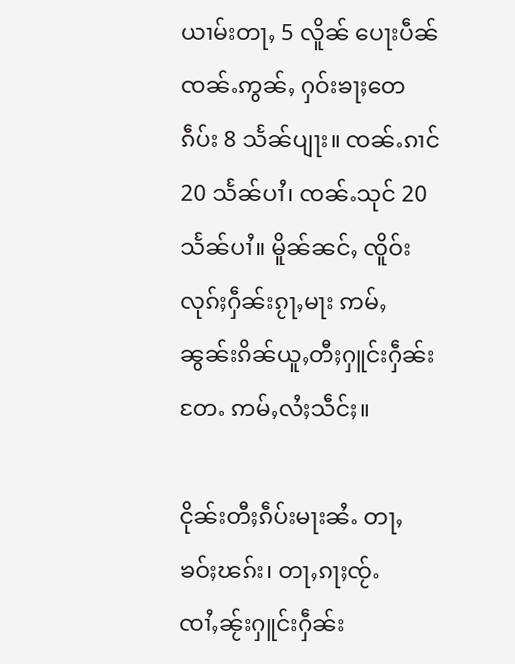ယၢမ်းတႃႇ 5 လိူၼ် ပေႃးပဵၼ်ၸၼ်ႉဢွၼ်ႇ ႁဝ်းၶႃႈတေၵဵပ်း 8 သႅၼ်ပျႃး။ ၸၼ်ႉၵၢင် 20 သႅၼ်ပၢႆ၊ ၸၼ်ႉသုင် 20 သႅၼ်ပၢႆ။ မိူၼ်ၼင်ႇ ၸိူဝ်းလုၵ်ႈႁဵၼ်းၵႂႃႇမႃး ဢမ်ႇၼွၼ်းၵိၼ်ယူႇတီႈႁူင်းႁဵၼ်းတႄႉ ဢမ်ႇလႆႈသဵင်ႈ။

ငိုၼ်းတီႈၵဵပ်းမႃးၼႆႉ တႃႇၶဝ်ႈၽၵ်း၊ တႃႇၵႃႈၸႂ်ႉၸၢႆႇၼႂ်းႁူင်းႁဵၼ်း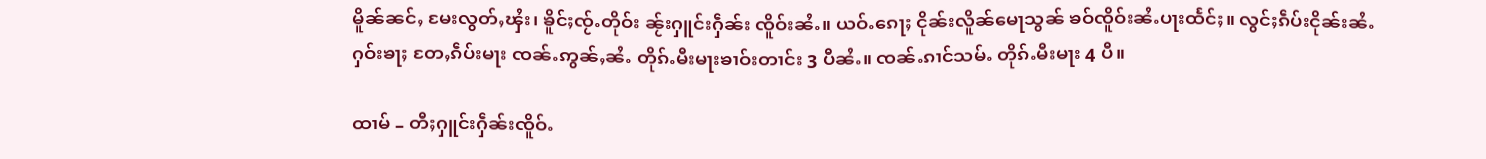မိူၼ်ၼင်ႇ မႄးလွတ်ႇၾႆး၊ ၶိူင်ႈၸႂ်ႉတိုဝ်း ၼႂ်းႁူင်းႁဵၼ်း ၸိူဝ်းၼႆႉ။ ယဝ်ႉၵေႃႈ ငိုၼ်းလိူၼ်မေႃသွၼ် ၶဝ်ၸိူဝ်းၼႆႉပႃးထႅင်ႈ။ လွင်ႈၵဵပ်းငိုၼ်းၼႆႉ ႁဝ်းၶႃႈ တႄႇၵဵပ်းမႃး ၸၼ်ႉဢွၼ်ႇၼႆႉ တိုၵ်ႉမီးမႃးၶၢဝ်းတၢင်း 3 ပီၼႆႉ။ ၸၼ်ႉၵၢင်သမ်ႉ တိုၵ်ႉမီးမႃး 4 ပီ။

ထၢမ် – တီႈႁူင်းႁဵၼ်းၸိူဝ်ႉ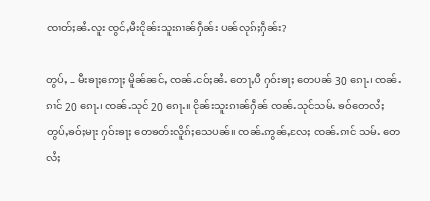ၸၢတ်ႈၼႆႉလူး ၸွင်ႇမီးငိုၼ်းသူးၵၢၼ်ႁဵၼ်း ပၼ်လုၵ်ႈႁဵၼ်း?

တွပ်ႇ – မီးၶႃႈဢေႃႈ မိူၼ်ၼင်ႇ ၸၼ်ႉငဝ်ႈၼႆႉ တေႃႇပီ ႁဝ်းၶႃႈ တေပၼ် 30 ၵေႃႉ၊ ၸၼ်ႉၵၢင် 20 ၵေႃႉ၊ ၸၼ်ႉသုင် 20 ၵေႃႉ။ ငိုၼ်းသူးၵၢၼ်ႁဵၼ် ၸၼ်ႉသုင်သမ်ႉ ၶဝ်တေလႆႈတွပ်ႇၶဝ်ႈမႃး ႁဝ်းၶႃႈ တေၶတ်းလိူၵ်ႈသေပၼ်။ ၸၼ်ႉဢွၼ်ႇလႄႈ ၸၼ်ႉၵၢင် သမ်ႉ တေလႆႈ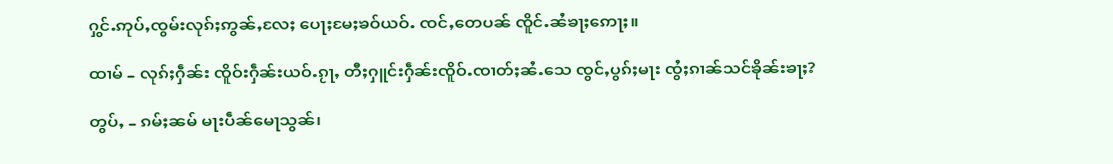ႁွင်ႉဢုပ်ႇၸွမ်းလုၵ်ႈဢွၼ်ႇလႄႈ ပေႃႈမႄႈၶဝ်ယဝ်ႉ ၸင်ႇတေပၼ် ၸိူင်ႉၼႆၶႃႈဢေႃႈ။

ထၢမ် – လုၵ်ႈႁဵၼ်း ၸိူဝ်းႁဵၼ်းယဝ်ႉၵႂႃႇ တီႈႁူင်းႁဵၼ်းၸိူဝ်ႉၸၢတ်ႈၼႆႉသေ ၸွင်ႇပွၵ်ႈမႃး ၸွႆႈၵၢၼ်သင်ၶိုၼ်းၶႃႈ?

တွပ်ႇ – ၵမ်ႈၼမ် မႃးပဵၼ်မေႃသွၼ်၊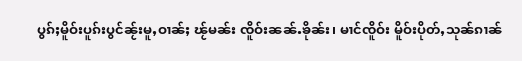ပွၵ်ႈမိူဝ်းပူၵ်းပွင်ၼႂ်းမူႇဝၢၼ်ႈ ၽႂ်မၼ်း ၸိူဝ်းၼၼ်ႉၶိုၼ်း၊ မၢင်ၸိူဝ်း မိူဝ်းပိုတ်ႇသုၼ်ၵၢၼ်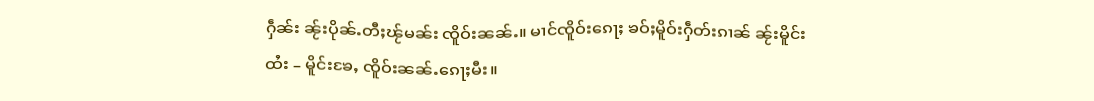ႁဵၼ်း ၼႂ်းပိုၼ်ႉတီႈၽႂ်မၼ်း ၸိူဝ်းၼၼ်ႉ။ မၢင်ၸိူဝ်းၵေႃႈ ၶဝ်ႈမိူဝ်းႁဵတ်းၵၢၼ် ၼႂ်းမိူင်းထႆး – မိူင်းၶႄႇ ၸိူဝ်းၼၼ်ႉၵေႃႈမီး။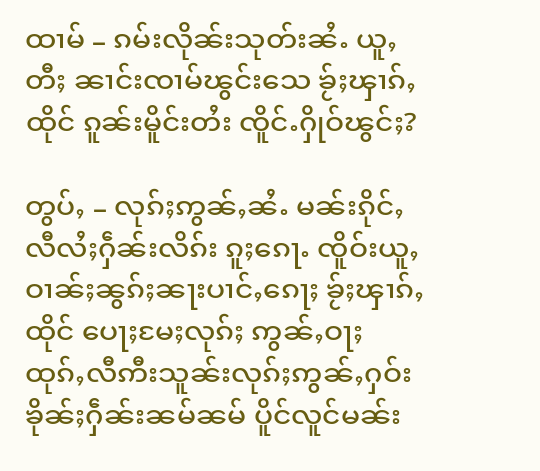ထၢမ် – ၵမ်းလိုၼ်းသုတ်းၼႆႉ ယူႇတီႈ ၼၢင်းၸၢမ်ၽွင်းသေ ၶႂ်ႈၾၢၵ်ႇထိုင် ၵူၼ်းမိူင်းတႆး ၸိူင်ႉႁိုဝ်ၽွင်ႈ?

တွပ်ႇ – လုၵ်ႈဢွၼ်ႇၼႆႉ မၼ်းၵိုင်ႇလီလႆႈႁဵၼ်းလိၵ်း ၵူႈၵေႃႉ ၸိူဝ်းယူႇဝၢၼ်ႈၼွၵ်ႈၼႃးပၢင်ႇၵေႃႈ ၶႂ်ႈၾၢၵ်ႇထိုင် ပေႃႈမႄႈလုၵ်ႈ ဢွၼ်ႇဝႃႈ ထုၵ်ႇလီဢီးသူၼ်းလုၵ်ႈဢွၼ်ႇႁဝ်း ၶိုၼ်ႈႁဵၼ်းၼမ်ၼမ် ပိူင်လူင်မၼ်း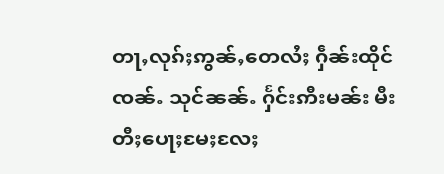တႃႇလုၵ်ႈဢွၼ်ႇတေလႆႈ ႁဵၼ်းထိုင်ၸၼ်ႉ သုင်ၼၼ်ႉ ႁႅင်းဢီးမၼ်း မီးတီႈပေႃႈမႄႈလႄႈ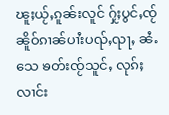ၽူႈယႂ်ႇၵူၼ်းလူင် ႁႂ်ႈပွင်ႇၸႂ်ၼိူဝ်ၵၢၼ်ပၢႆးပၺ်ႇၺႃႇ ၼႆႉသေ ၶတ်းၸႂ်သူင်ႇ လုၵ်ႈလၢင်း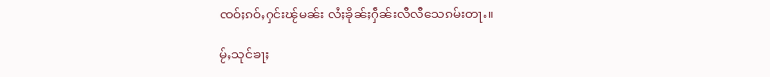ၸဝ်ႈၵဝ်ႇႁင်းၽႂ်မၼ်း လႆႈၶိုၼ်ႈႁဵၼ်းလီလီသေၵမ်းတႃႉ။

မႂ်ႇသုင်ၶႃႈ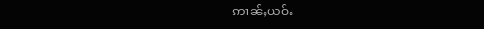ဢၢၼ်ႇယဝ်ႉ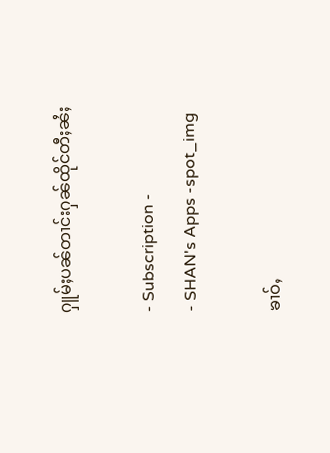ႁူမ်ႈပၼ်တၢင်းႁၼ်ထိုင်တီႈၼႆႈ

- Subscription -
- SHAN's Apps -spot_img

ၶၢဝ်ႇ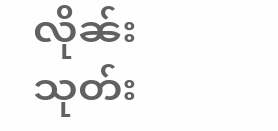လိုၼ်းသုတ်း